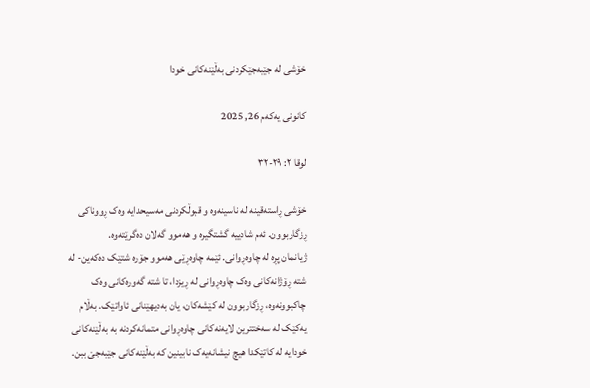خۆشی لە جێبەجێکردنی بەڵێنەکانی خودا

كانونی یه‌كه‌م 26, 2025

لوقا ٢: ٢٩-٣٢

خۆشی ڕاستەقینە لە ناسینەوە و قبوڵکردنی مەسیحدایە وەک ڕووناکی ڕزگاربوون. ئەم شادییە گشتگیرە و هەموو گەلان دەگرێتەوە.
ژیانمان پڕە لە چاوەڕوانی. ئێمە چاوەڕێی هەموو جۆرە شتێک دەکەین- لە شتە ڕۆژانەکانی وەک چاوەڕوانی لە ڕیزدا، تا شتە گەورەکانی وەک چاکبوونەوە، ڕزگاربوون لە کێشەکان، یان بەدیهێنانی ئاواتێک. بەڵام یەکێک لە سەختترین لایەنەکانی چاوەڕوانی متمانەکردنە بە بەڵێنەکانی خودایە لە کاتێکدا هیچ نیشانەیەک نابینین کە بەڵێنەکانی جێبەجێ ببن.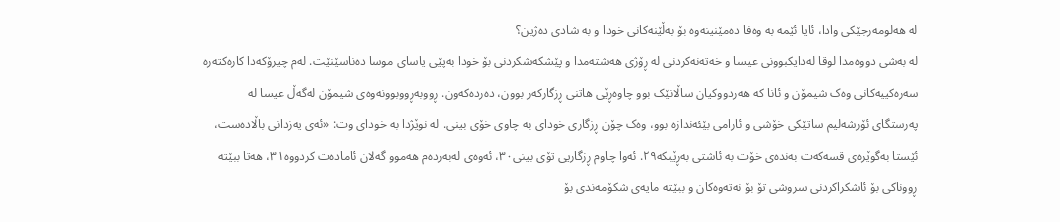لە هەلومەرجێکی وادا، ئایا ئێمە بە وەفا دەمێنینەوە بۆ بەڵێنەکانی خودا و بە شادی دەژین؟
لە بەشی دووەمدا لوقا لەدایکبوونی عیسا و خەتەنەکردنی لە ڕۆژی هەشتەمدا و پێشکەشکردنی بۆ خودا بەپێی یاسای موسا دەناسێنێت. لەم چیرۆکەدا کارەکتەرە سەرەکییەکانی وەک شیمۆن و ئانا کە هەردووکیان ساڵانێک بوو چاوەڕێی هاتنی ڕزگارکەر بوون، دەردەکەون. ڕووبەڕووبوونەوەی شیمۆن لەگەڵ عیسا لە پەرستگای ئۆرشەلیم ساتێکی خۆشی و ئارامی بێئەندازە بوو، وەک چۆن ڕزگاری خودای بە چاوی خۆی بینی. لە نوێژدا بە خودای وت: «ئەی یەزدانی باڵادەست، ئێستا بەگوێرەی قسەکەت بەندەی خۆت بە ئاشتی بەڕێبکە٢٩. ئەوا چاوم ڕزگاریی تۆی بینی٣٠، ئەوەی لەبەردەم هەموو گەلان ئامادەت کردووە٣١، هەتا ببێتە ڕووناکی بۆ ئاشکراکردنی سروشی تۆ بۆ نەتەوەکان و ببێتە مایەی شکۆمەندی بۆ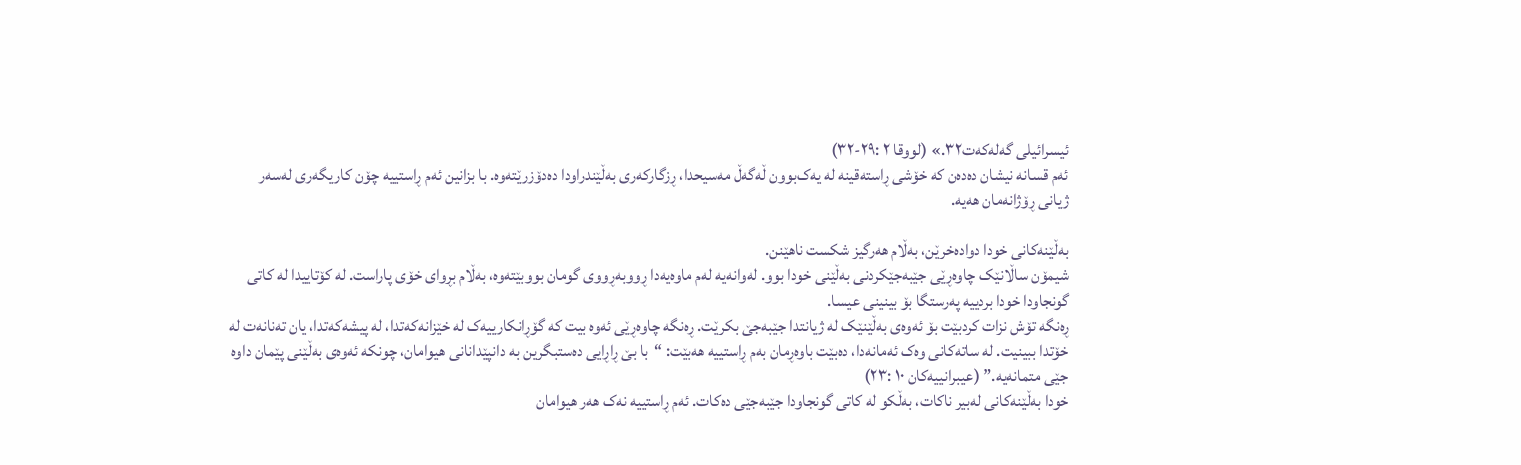ئیسرائیلی گەلەکەت٣٢.» (لووقا ٢ :٢٩-٣٢)
ئەم قسانە نیشان دەدەن کە خۆشی ڕاستەقینە لە یەک‌بوون ڵەگەڵ مەسیحدا، ڕزگارکەری بەڵێندراودا دەدۆزرێتەوە. با بزانین ئەم ڕاستییە چۆن کاریگەری لەسەر ژیانی ڕۆژانەمان هەیە.

بەڵێنەکانی خودا دوادەخرێن، بەڵام هەرگیز شکست ناهێنن.
شیمۆن ساڵانێک چاوەڕێی جێبەجێکردنی بەڵێنی خودا بوو. لەوانەیە لەم ماوەیەدا ڕووبەڕووی گومان بووبێتەوە، بەڵام بڕوای خۆی پاراست. لە کۆتاییدا لە کاتی گونجاودا خودا بردییە پەرستگا بۆ بینینی عیسا.
ڕەنگە تۆش نزات کردبێت بۆ ئەوەی بەڵێنێک لە ژیانتدا جێبەجێ بکرێت. ڕەنگە چاوەڕێی ئەوە بیت کە گۆڕانکارییەک لە خێزانەکەتدا، لە پیشەکەتدا، یان تەنانەت لە خۆتدا ببینیت. لە ساتەکانی وەک ئەمانەدا، دەبێت باوەڕمان بەم ڕاستییە هەبێت: “با بێ ڕاڕایی دەستبگرین بە دانپێدانانی هیوامان، چونکە ئەوەی بەڵێنی پێمان داوە جێی متمانەیە.” (عیبرانییەکان ١٠ :٢٣)
خودا بەڵێنەکانی لەبیر ناکات، بەڵکو لە کاتی گونجاودا جێبەجێی دەکات. ئەم ڕاستییە نەک هەر هیوامان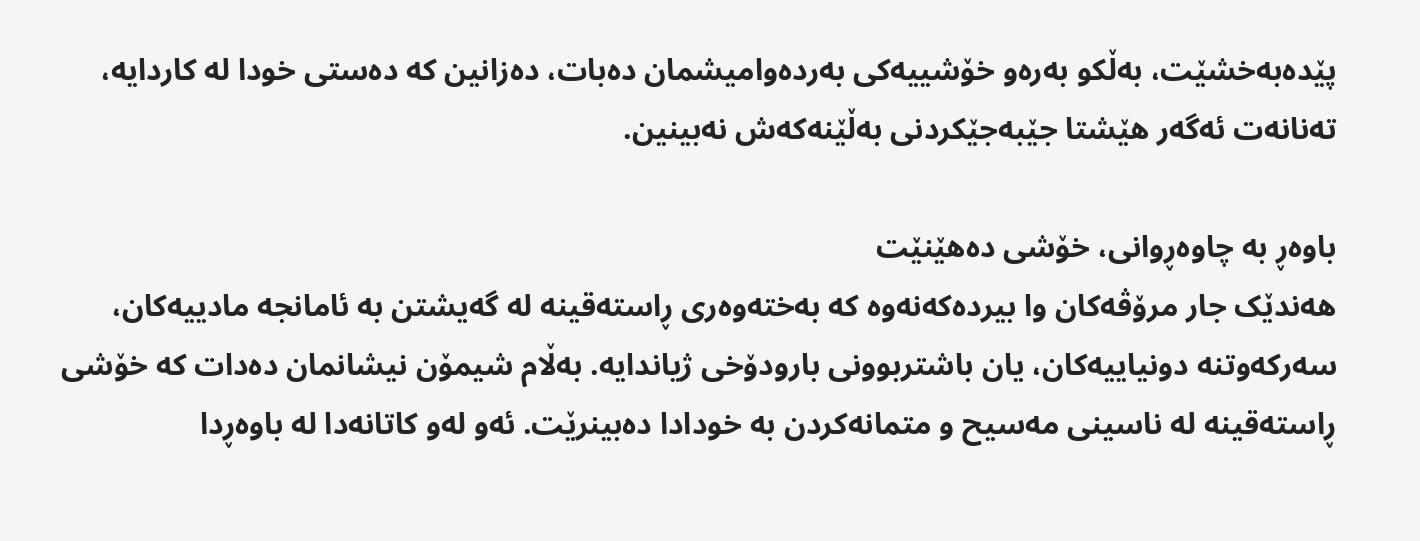پێدەبەخشێت، بەڵکو بەرەو خۆشییەکی بەردەوامیشمان دەبات، دەزانین کە دەستی خودا لە کاردایە، تەنانەت ئەگەر هێشتا جێبەجێکردنی بەڵێنەکەش نەبینین.

باوەڕ بە چاوەڕوانی، خۆشی دەهێنێت
هەندێک جار مرۆڤەکان وا بیردەکەنەوە کە بەختەوەری ڕاستەقینە لە گەیشتن بە ئامانجە مادییەکان، سەرکەوتنە دونیاییەکان، یان باشتربوونی بارودۆخی ژیاندایە. بەڵام شیمۆن نیشانمان دەدات کە خۆشی ڕاستەقینە لە ناسینی مەسیح و متمانەکردن بە خودادا دەبینرێت. ئەو لەو کاتانەدا لە باوەڕدا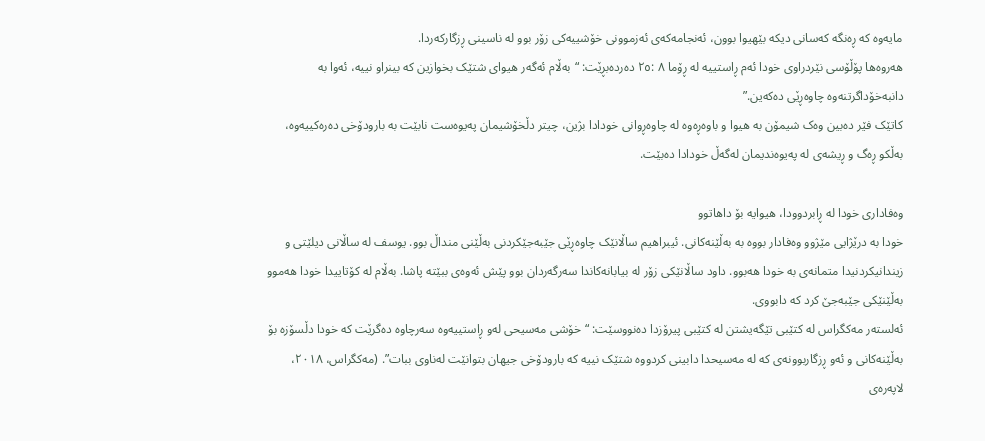مایەوە کە ڕەنگە کەسانی دیکە بێهیوا بوون، ئەنجامەکەی ئەزموونی خۆشییەکی زۆر بوو لە ناسینی ڕزگارکەردا.
هەروەها پۆڵۆسی نێردراوی خودا ئەم ڕاستییە لە ڕۆما ٨ :٢٥ دەردەبڕێت: “بەڵام ئەگەر هیوای شتێک بخوازین کە بینراو نییە، ئەوا بە دانبەخۆداگرتنەوە چاوەڕێی دەکەین.”
کاتێک فێر دەبین وەک شیمۆن بە هیوا و باوەڕەوە لە چاوەڕوانی خودادا بژین، چیتر دڵخۆشیمان پەیوەست نابێت بە بارودۆخی دەرەکییەوە، بەڵکو ڕەگ و ڕیشەی لە پەیوەندیمان لەگەڵ خودادا دەبێت.

وەفاداری خودا لە ڕابردوودا، هیوایە بۆ داهاتوو
خودا بە درێژایی مێژوو وەفادار بووە بە بەڵێنەکانی. ئیبراهیم ساڵانێک چاوەڕێی جێبەجێکردنی بەڵێنی منداڵ بوو. یوسف لە ساڵانی دیلێتی و زیندانیکردنیدا متمانەی بە خودا هەبوو. داود ساڵانێکی زۆر لە بیابانەکاندا سەرگەردان بوو پێش ئەوەی ببێتە پاشا. بەڵام لە کۆتاییدا خودا هەموو بەڵێنێکی جێبەجێ کرد کە دابووی.
ئەلستەر مەکگراس لە کتێبی تێگەیشتن لە کتێبی پیرۆزدا دەنووسێت: “خۆشی مەسیحی لەو ڕاستییەوە سەرچاوە دەگرێت کە خودا دڵسۆزە بۆ بەڵێنەکانی و ئەو ڕزگاربوونەی کە لە مەسیحدا دابینی کردووە شتێک نییە کە بارودۆخی جیهان بتوانێت لەناوی ببات”. (مەکگراس، ٢٠١٨، لاپەرەی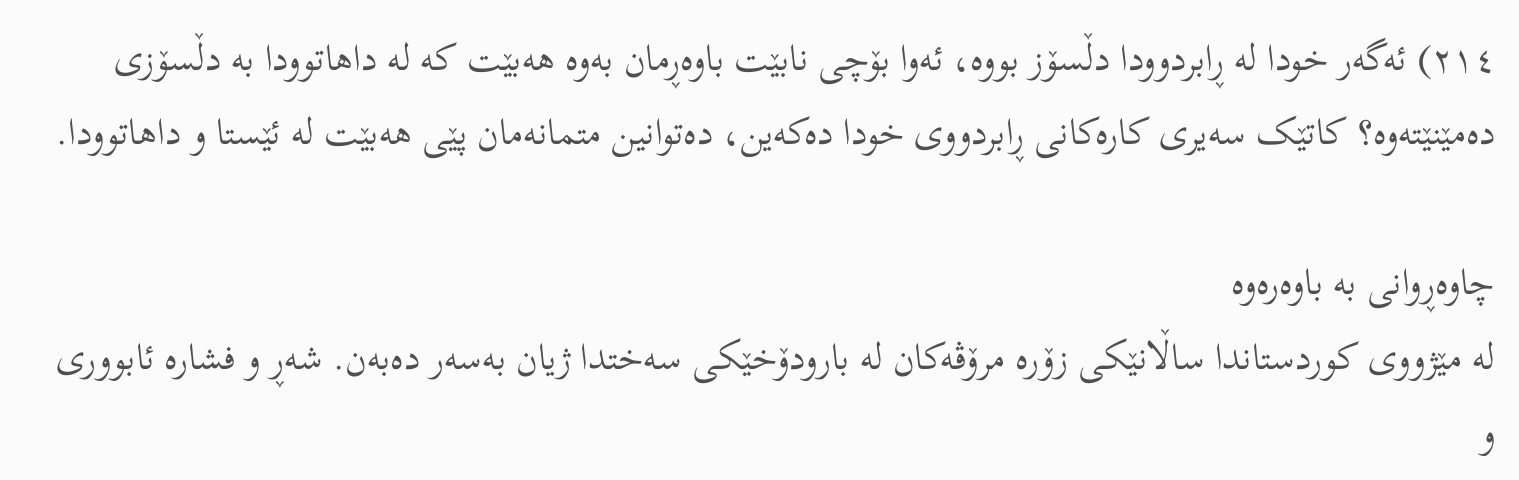٢١٤) ئەگەر خودا لە ڕابردوودا دڵسۆز بووە، ئەوا بۆچی نابێت باوەڕمان بەوە هەبێت کە لە داهاتوودا بە دڵسۆزی دەمێنێتەوە؟ کاتێک سەیری کارەکانی ڕابردووی خودا دەکەین، دەتوانین متمانەمان پێی هەبێت لە ئێستا و داهاتوودا.

چاوەڕوانی بە باوەرەوە
لە مێژووی کوردستاندا ساڵانێکی زۆرە مرۆڤەکان لە بارودۆخێکی سەختدا ژیان بەسەر دەبەن. شەڕ و فشارە ئابووری و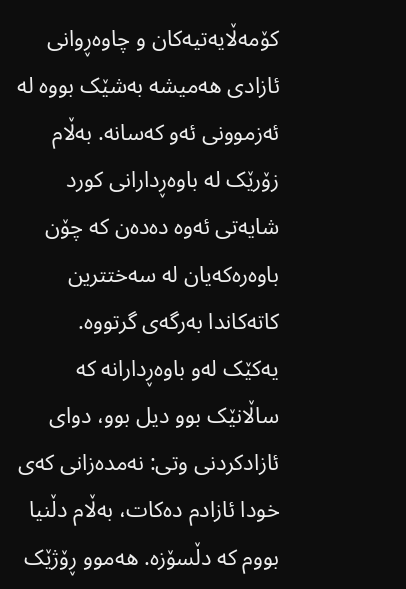کۆمەڵایەتیەکان و چاوەڕوانی ئازادی هەمیشە بەشێک بووە لە ئەزموونی ئەو کەسانە. بەڵام زۆرێک لە باوەڕدارانی کورد شایەتی ئەوە دەدەن کە چۆن باوەرەکەیان لە سەختترین کاتەکاندا بەرگەی گرتووە.
یەکێک لەو باوەڕدارانە کە ساڵانێک بوو دیل بوو، دوای ئازادکردنی وتی: نەمدەزانی کەی خودا ئازادم دەکات، بەڵام دڵنیا بووم کە دڵسۆزە. هەموو ڕۆژێک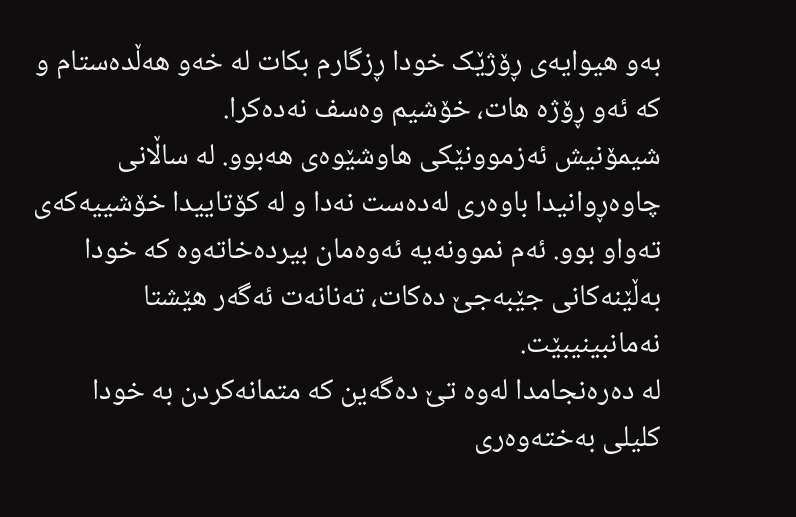بەو هیوایەی ڕۆژێک خودا ڕزگارم بکات لە خەو هەڵدەستام و کە ئەو ڕۆژە هات، خۆشیم وەسف نەدەکرا.
شیمۆنیش ئەزموونێکی هاوشێوەی هەبوو. لە ساڵانی چاوەڕوانیدا باوەری لەدەست نەدا و لە کۆتاییدا خۆشییەکەی تەواو بوو. ئەم نموونەیە ئەوەمان بیردەخاتەوە کە خودا بەڵێنەکانی جێبەجێ دەکات، تەنانەت ئەگەر هێشتا نەمانبینیبێت.
لە دەرەنجامدا لەوە تێ دەگەین کە متمانەکردن بە خودا کلیلی بەختەوەری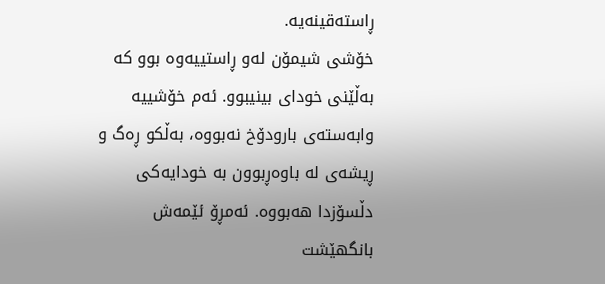ڕاستەقینەیە.
خۆشی شیمۆن لەو ڕاستییەوە بوو کە بەڵێنی خودای بینیبوو. ئەم خۆشییە وابەستەی بارودۆخ نەبووە، بەڵکو ڕەگ و ڕیشەی لە باوەڕبوون بە خودایەکی دڵسۆزدا هەبووە. ئەمڕۆ ئێمەش بانگهێشت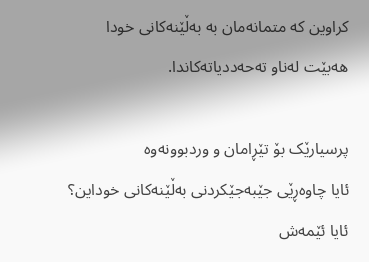کراوین کە متمانەمان بە بەڵێنەکانی خودا هەبێت لەناو تەحەددیاتەکاندا.

پرسیارێک بۆ تێڕامان و وردبوونەوە
ئایا چاوەڕێی جێبەجێکردنی بەڵێنەکانی خوداین؟ ئایا ئێمەش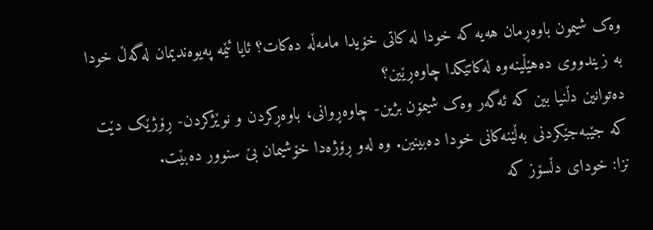وەک شیمون باوەڕمان هەیە کە خودا لە کاتی خۆیدا مامەڵە دەکات؟ ئایا ئێمە پەیوەندیمان لەگەڵ خودا بە زیندووی دەهێڵینەوە لەکاتێکدا چاوەڕێین؟
دەتوانین دڵنیا بین کە ئەگەر وەک شیمۆن بژین- چاوەڕوانی، باوەڕکردن و نوێژکردن- ڕۆژێک دێت کە جێبەجێکردنی بەڵێنەکانی خودا دەبینین. وە لەو ڕۆژەدا خۆشیمان بێ سنوور دەبێت.
نزا: خودای دڵسۆز کە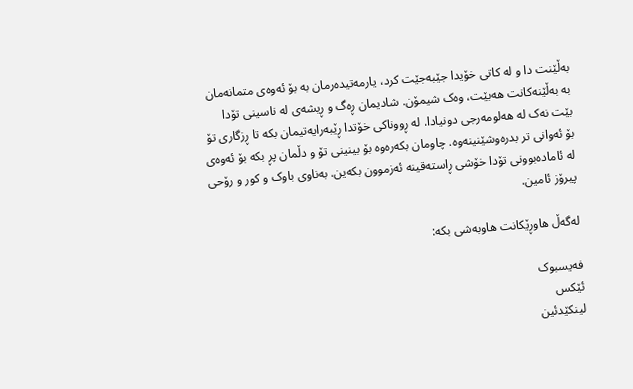بەڵێنت دا و لە کاتی خۆیدا جێبەجێت کرد، یارمەتیدەرمان بە بۆ ئەوەی متمانەمان بە بەڵێنەکانت هەبێت، وەک شیمۆن. شادیمان ڕەگ و ڕیشەی لە ناسینی تۆدا بێت نەک لە هەلومەرجی دونیادا. لە ڕووناکی خۆتدا ڕێبەرایەتیمان بکە تا ڕزگاری تۆ بۆ ئەوانی تر بدرەوشێنینەوە. چاومان بکەرەوە بۆ بینینی تۆ و دڵمان پڕ بکە بۆ ئەوەی لە ئامادەبوونی تۆدا خۆشی ڕاستەقینە ئەزموون بکەین. بەناوی باوک و کور و رۆحی پیرۆز ئامین.

لەگەڵ هاوڕێکانت هاوبەشی بکە:

فەیسبوک
ئێکس
لینکێدئین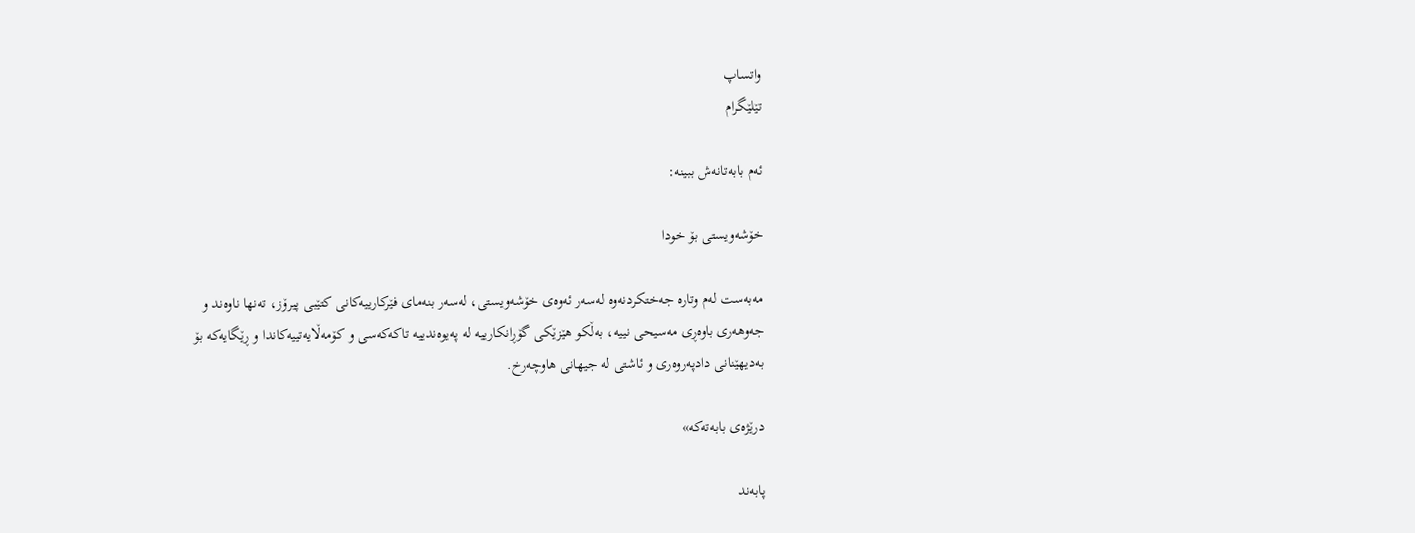واتساپ
تێلێگرام

ئەم بابەتانەش ببینە:

خۆشەویستی بۆ خودا

مەبەست لەم وتارە جەختکردنەوە لەسەر ئەوەی خۆشەویستی، لەسەر بنەمای فێرکارییەکانی کتێبی پیرۆز، تەنها ناوەند و جەوهەری باوەڕی مەسیحی نییە، بەڵکو هێزێکی گۆڕانکارییە لە پەیوەندییە تاکەکەسی و کۆمەڵایەتییەکاندا و ڕێگایەکە بۆ بەدیهێنانی دادپەروەری و ئاشتی لە جیهانی هاوچەرخ.

درێژەی بابەتەکە»

پابەند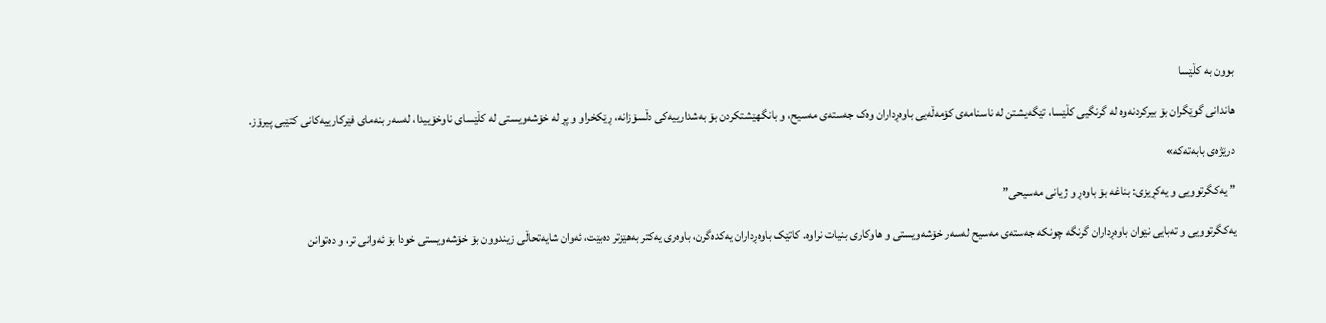بوون بە کڵێسا

هاندانی گوێگران بۆ بیرکردنەوە لە گرنگیی کڵێسا، تێگەیشتن لە ناسنامەی کۆمەڵەیی باوەڕداران وەک جەستەی مەسیح، و بانگهێشتکردن بۆ بەشدارییەکی دڵسۆزانە، ڕێکخراو و پڕ لە خۆشەویستی لە کڵێسای ناوخۆییدا، لەسەر بنەمای فێرکارییەکانی کتێبی پیرۆز.

درێژەی بابەتەکە»

” یەکگرتوویی و یەکڕیزی: بناغە بۆ باوەڕ و ژیانی مەسیحی”

یەکگرتوویی و تەبایی نێوان باوەڕداران گرنگە چونکە جەستەی مەسیح لەسەر خۆشەویستی و هاوکاری بنیات نراوە. کاتێک باوەڕداران یەکدەگرن، باوەری یەکتر بەهێزتر دەبێت، ئەوان شایەتحاڵی زیندوون بۆ خۆشەویستی خودا بۆ ئەوانی تر، و دەتوانن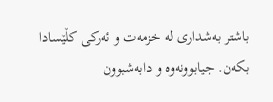باشتر بەشداری لە خزمەت و ئەرکی کڵێسادا بکەن. جیابوونەوە و دابەشبوون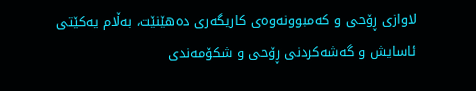لاوازی ڕۆحی و کەمبوونەوەی کاریگەری دەهێنێت، بەڵام یەکێتی ئاسایش و گەشەکردنی ڕۆحی و شکۆمەندی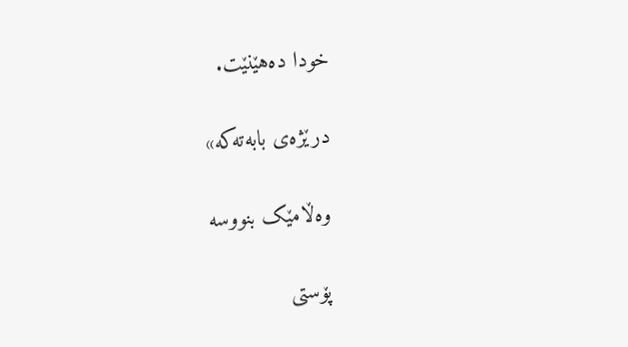خودا دەهێنێت.

درێژەی بابەتەکە»

وەڵامێک بنووسە

پۆستی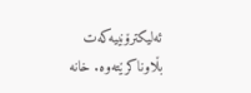ئەلیکترۆنییەکەت بڵاوناکرێتەوە. خانە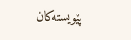پێویستەکان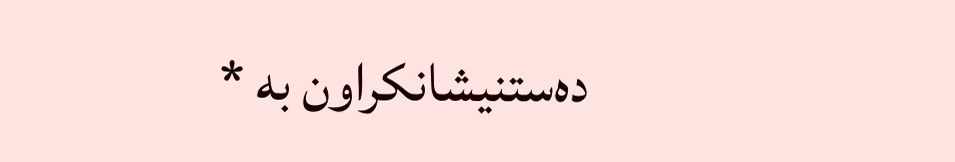دەستنیشانکراون بە *